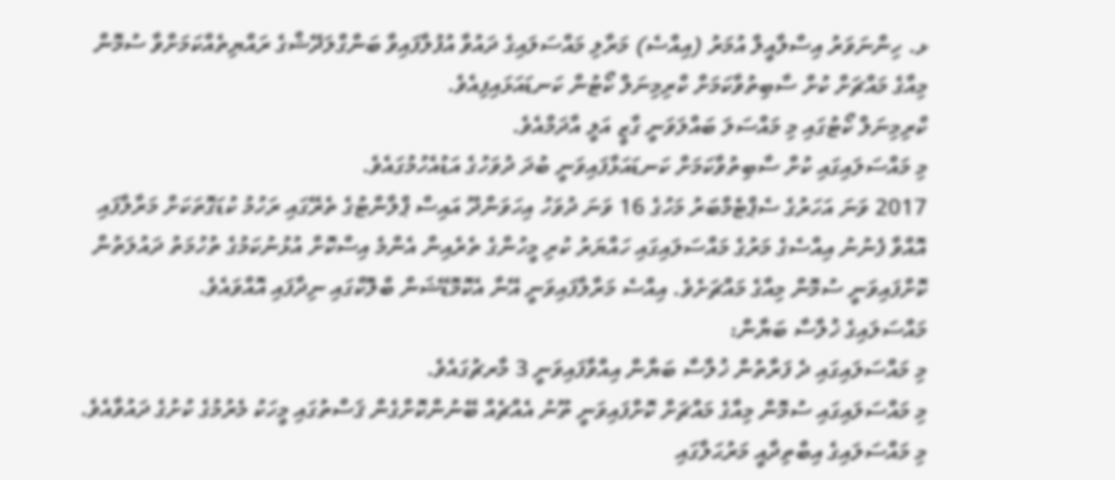ޅ. ހިންނަވަރު އިސްލާއީލް އުމަރު (އިއްސެ) މަރާލި މައްސަލައިގެ ދައުވާ އުފުލާފައިވާ ބަންގްލަދޭޝްގެ ރައްޔިތެއްކަމަށްވާ ސުމޮން މިއާގެ މައްޗަށް ކުށް ސާބިތުވާކަމަށް ކްރިމިނަލް ކޯޓުން ކަނޑައަޅައިފިއެވެ.
ކްރިމިނަލް ކޯޓުގައި މި މައްސަލަ ބައްލަވަނީ ގާޒީ އަލީ އާދަމްއެވެ.
މި މައްސަލައިގައި ކުށް ސާބިތުވާކަމަށް ކަނޑައަޅާފައިވަނީ ބުދަ ދުވަހުގެ އަޑުއެހުމުގައެވެ.
2017 ވަނަ އަހަރުގެ ސެޕްޓެމްބަރު މަހުގެ 16 ވަނަ ދުވަހު އިހަވަންދޫ އައިސް ޕްލާންޓުގެ ތެރޭގައި ރަހުމު ކުޑަގޮތަކަށް މަރާލާފައި އޮއްވާ ފެނުނު އިއްސެގެ މަރުގެ މައްސަލައިގައި ހައްޔަރު ކުރި މީހުންގެ ތެރެއިން އެންމެ އިސްކޮށް އުޅުނުކަމުގެ ތުހުމަތު ދައުލަތުން ކޮށްފައިވަނީ ސުމޮން މިއާގެ މައްޗަށެވެ. އިއްސެ މަރާލާފައިވަނީ އޭނާ އެކޮމޮޑޭޝަން ބްލޮކްގައި ނިދާފައި އޮއްވައެވެ.
މައްސަލައިގެ ޚުލާސާ ބަޔާން:
މި މައްސަލައިގައި ދެ ފަރާތުން ޚުލާސާ ބަޔާން އިއްވާފައިވަނީ 3 މާރޗުގައެވެ.
މި މައްސަލައިގައި ސުމޮން މިއާގެ މައްޗަށް ކޮށްފައިވަނީ ތޫނު އެއްޗެއް ބޭނުންކޮށްގެން ޤަސްތުގައި މީހަކު މެރުމުގެ ކުށުގެ ދައުވާއެވެ. މި މައްސަލައިގެ އިބްތިދާއީ މަރުޙަލާގައި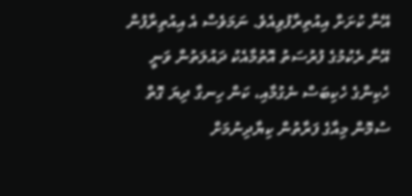އޭނާ ކުށަށް އިއުތިރާފުވިއެވެ. ނަމަވެސް އެ އިއުތިރާފުން އޭނާ ރެކުމުގެ ފުރުސަތު އޮތުމާއެކު ދައުލަތުން ވަނީ ހެކިންގެ ހެކިބަސް ނެގުމާއި، ކަން ހިނގާ ދިޔަ ގޮތް ސުމޮން މިއާގެ ފަރާތުން ކިޔާދިނުމަށް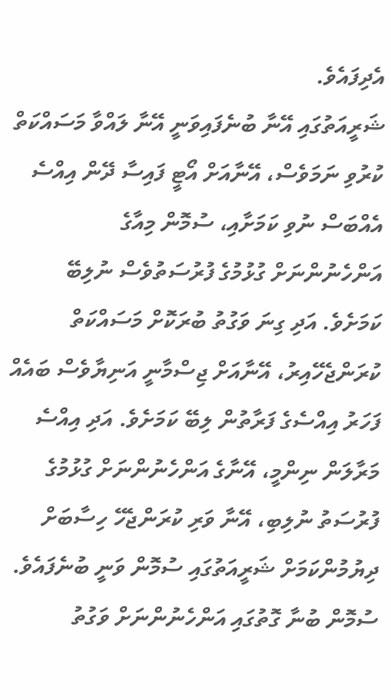އެދިފައެވެ.
ޝަރީއަތުގައި އޭނާ ބުނެފައިވަނީ އޭނާ ލައްވާ މަސައްކަތް ކުރުވި ނަމަވެސް، އޭނާއަށް އޯޓީ ފައިސާ ދޭން އިއްސެ އެއްބަސް ނުވި ކަމަށާއި، ސުމޮން މިއާގެ އަންހެނުންނަށް ގުޅުމުގެ ފުރުސަތުވެސް ނުލިބޭ ކަމަށެވެ. އަދި ގިނަ ވަގުތު ބުރަކޮށް މަސައްކަތް ކުރަންޖެހޭއިރު، އޭނާއަށް ޖިސްމާނީ އަނިޔާވެސް ބައެއް ފަހަރު އިއްސެގެ ފަރާތުން ލިބޭ ކަމަށެވެ. އަދި އިއްސެ މަރާލަން ނިންމީ، އޭނާގެ އަންހެނުންނަށް ގުޅުމުގެ ފުރުސަތު ނުލިބި، އޭނާ ވަރި ކުރަންޖެހޭ ހިސާބަށް ދިޔުމުންކަމަށް ޝަރީއަތުގައި ސުމޮން ވަނީ ބުނެފައެވެ.
ސުމޮން ބުނާ ގޮތުގައި އަންހެނުންނަށް ވަގުތު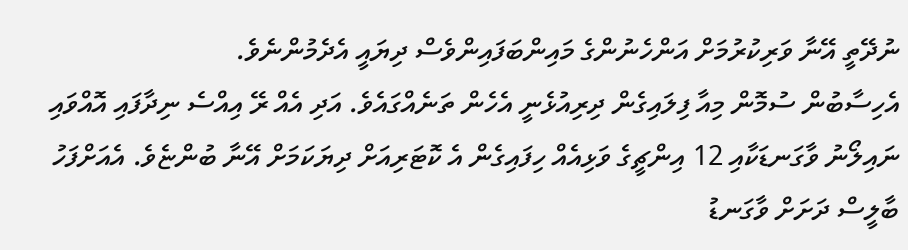ނުދޭތީ އޭނާ ވަރިކުރުމަށް އަންހެނުންގެ މައިންބަފައިންވެސް ދިޔައީ އެދެމުންނެވެ.
އެހިސާބުން ސުމޮން މިއާ ފިލައިގެން ދިރިއުޅެނީ އެހެން ތަނެއްގައެވެ. އަދި އެއް ރޭ އިއްސެ ނިދާފައި އޮއްވައި ނައިލޯނު ވާގަނޑަކާއި 12 އިންޗީގެ ވަޅިއެއް ހިފައިގެން އެ ކޮޓަރިއަށް ދިޔަކަމަށް އޭނާ ބުންޏެވެ. އެއަށްފަހު ބާލީސް ދަށަށް ވާގަނޑު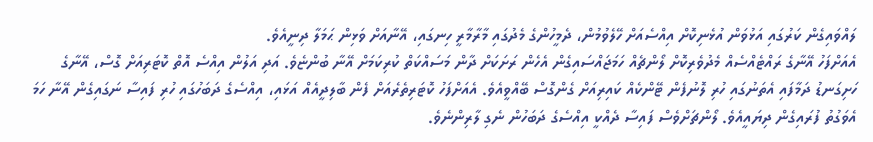ލައްވައިގެން ކަރުގައި އަޅުވަން އުޅެނިކޮށް އިއްސެއަށް ހޭލެވުމުން، ދެމީހުންގެ މެދުގައި މާރާމާރީ ހިނގައި، އޭނާއަށް ވަޅިން ޙަމަލާ ދިނީއެވެ.
އެއަށްފަހު އޭނާގެ ރައްޓެއްސެއް މެދުވެރިކޮށް ލޯންޗެއް ހަމަޖައްސައިގެން އެހެން ރަށަކަށް ދާން މަސައްކަތް ކުރިކަމަށް އޭނާ ބުންޏެވެ. އަދި އަލުން އިއްސެ އޮތް ކޮޓަރިއަށް ގޮސް، އޭނާގެ ހަށިގަނޑު ދަމާފައި އެތަނުގައި ހުރި ލޮނުފެން ޓޭންކެއް ކައިރިއަށް ގެންގޮސް ބޭއްވީއެވެ. އެއަށްފަހު ކޮޓަރިތެރެއަށް ފެން ބާލިދީއެއް އަޅައި، އިއްސެގެ ދަބަހުގައި ހުރި ފައިސާ ނަގައިގެން އޭނާ ހަމަ އެވަގުތު ފުރައިގެން ދިޔައީއެވެ. ލޯންޗަށްވެސް ފައިސާ ދެއްކީ އިއްސެގެ ދަބަހުން ނެގި ލާރިންނެވެ.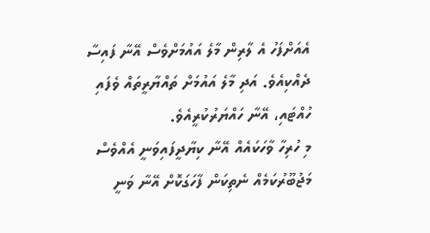އެއަށްފަހު އެ ލާރިން މާލެ އައުމަށްވެސް އޭނާ ފައިސާ ދެއްކިއެވެ. އަދި މާލެ އައުމަށް ތައްޔާރީތައް ވެފައި ހުއްޓައި، އޭނާ ހައްޔަރުކުރީއެވެ.
މި ހުރިހާ ވާހަކައެއް އޭނާ ކިޔާދީފައިވަނީ އެއްވެސް މަޖުބޫރުކަމެއް ނެތިކަން ފާހަގަކޮށް އޭނާ ވަނީ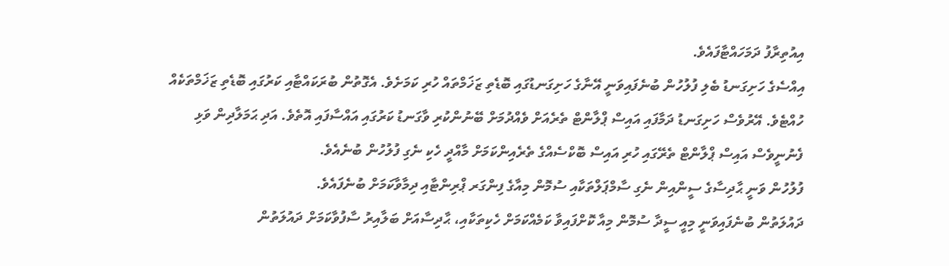އިއުތިރާފު ދަމަހައްޓާފައެވެ.
އިއްސެގެ ހަށިގަނޑު ބެލި ފުލުހުން ބުނެފައިވަނީ އޭނާގެ ހަށިގަނޑުގައި ބޮޑެތި ޒަޚަމްތައް ހުރި ކަމަށެވެ. އެގޮތުން ބުރަކައްޓާއި ކަރުގައި ބޮޑެތި ޒަޚަމްތަކެއް ހުއްޓެވެ. އޭރުވެސް ހަށިގަނޑު ދަމާފައި އައިސް ޕްލާންޓް ތެރެއަށް ވެއްދުމަށް ބޭނުންކުރި ވާގަނޑު ކަރުގައި އައްސާފައި އޮތެވެ. އަދި ޙަމަލާދިން ވަޅި ފެނުނީވެސް އައިސް ޕްލާންޓް ތެރޭގައި ހުރި އައިސް ބޮކްސެއްގެ ތެރެއިންކަމަށް މާއްދީ ހެކި ނެގި ފުލުހުން ބުނެއެވެ.
ފުލުހުން ވަނީ ޙާދިސާގެ ސީންއިން ނެގި ސާމްޕަލްތަކާއި ސުމޮން މިއާގެ ފިންގަރ ޕްރިންޓާއި ދިމާވާކަމަށް ބުނެފައެވެ.
ދައުލަތުން ބުނެފައިވަނީ މިއީ ސީދާ ސުމޮން މިއާ ކޮށްފައިވާ ކަމެއްކަމަށް ހެކިތަކާއި، ޙާދިސާއަށް ބަލާއިރު ސާފުވާކަމަށް ދައުލަތުން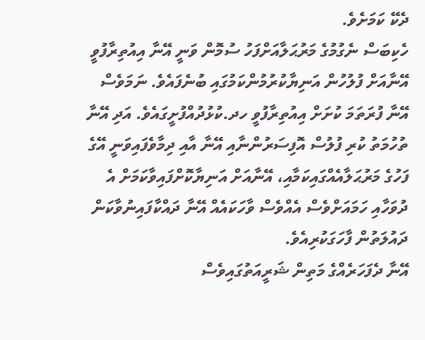ދެކޭ ކަމަށެވެ.
ހެކިބަސް ނެގުމުގެ މަރުޙަލާއަށްފަހު ސުމޮން ވަނީ އޭނާ އިއުތިރާފުވީ އޭނާއަށް ފުލުހުން އަނިޔާކުރުމުންކަމުގައި ބުނެފައެވެ. ނަމަވެސް އޭނާ ފުރަތަމަ ކުށަށް އިއުތިރާފުވީ ހދ.ކުޅުދުއްފުށީގައެވެ. އަދި އޭނާ ތުހުމަތު ކުރި ފުލުސް އޮފިސަރުންނާއި އޭނާ އާއި ދިމާވެފައިވަނީ އޭގެ ފަހުގެ މަރުޙަލާއެއްގައިކަމާއި، އޭނާއަށް އަނިޔާކޮށްފައިވާކަމަށް އެ ދުވަހާއި ހަމައަށްވެސް އެއްވެސް ވާހަކައެއް އޭނާ ދައްކާފައިނުވާކަން ދައުލަތުން ފާހަގަކުރިއެވެ.
އޭނާ ދެފަހަރެއްގެ މަތިން ޝަރީއަތުގައިވެސް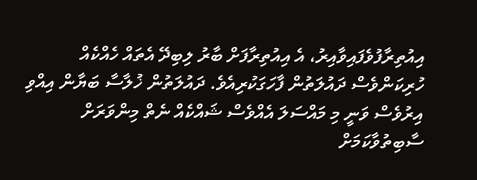އިއުތިރާފުވެފައިވާއިރު، އެ އިއުތިރާފަށް ބާރު ލިބިދޭ އެތައް ހެއްކެއް ހުރިކަންވެސް ދައުލަތުން ފާހަގަކުރިއެވެ. ދައުލަތުން ޚުލާސާ ބަޔާން އިއްވި އިރުވެސް ވަނީ މި މައްސަލަ އެއްވެސް ޝައްކެއް ނެތް މިންވަރަށް ސާބިތުވާކަމަށް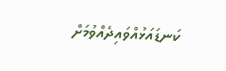ކަނޑައަޅުއްވައިދެއްވުމަށް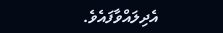އެދިލައްވާފައެވެ.